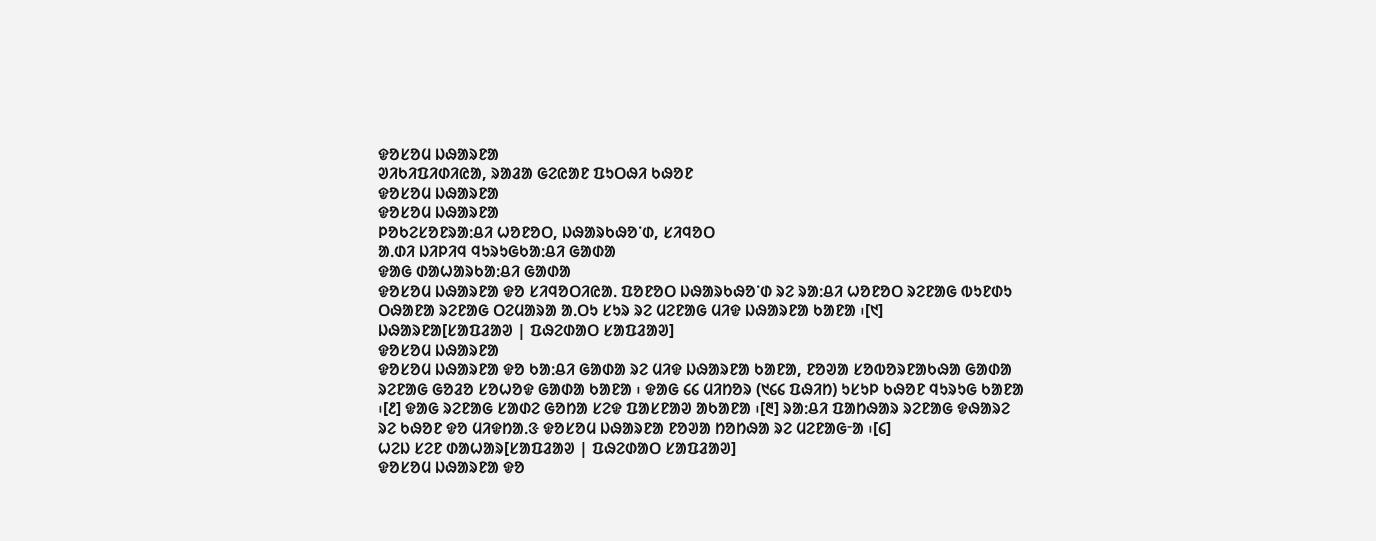ᱫᱚᱥᱚᱢ ᱡᱷᱟᱨᱱᱟ
ᱣᱤᱠᱤᱯᱤᱰᱤᱭᱟ, ᱨᱟᱲᱟ ᱜᱮᱭᱟᱱ ᱯᱩᱛᱷᱤ ᱠᱷᱚᱱ
ᱫᱚᱥᱚᱢ ᱡᱷᱟᱨᱱᱟ
ᱫᱚᱥᱚᱢ ᱡᱷᱟᱨᱱᱟ
ᱞᱚᱠᱮᱥᱚᱱᱨᱟᱺᱪᱤ ᱦᱚᱱᱚᱛ, ᱡᱷᱟᱨᱠᱷᱚᱸᱰ, ᱥᱤᱧᱚᱛ
ᱟᱹᱰᱤ ᱡᱤᱞᱤᱧ ᱧᱩᱨᱩᱜᱠᱟᱺᱪᱤ ᱜᱟᱰᱟ
ᱫᱟᱜ ᱰᱟᱦᱟᱨᱠᱟᱺᱪᱤ ᱜᱟᱰᱟ
ᱫᱚᱥᱚᱢ ᱡᱷᱟᱨᱱᱟ ᱫᱚ ᱥᱤᱧᱚᱛᱤᱭᱟᱹ ᱯᱚᱱᱚᱛ ᱡᱷᱟᱨᱠᱷᱚᱸᱰ ᱨᱮ ᱨᱟᱺᱪᱤ ᱦᱚᱱᱚᱛ ᱨᱮᱱᱟᱜ ᱵᱩᱱᱰᱩ ᱛᱷᱟᱱᱟ ᱨᱮᱱᱟᱜ ᱛᱮᱢᱟᱨᱟ ᱟᱹᱛᱩ ᱥᱩᱨ ᱨᱮ ᱢᱮᱱᱟᱜ ᱢᱤᱫ ᱡᱷᱟᱨᱱᱟ ᱠᱟᱱᱟ ᱾[᱑]
ᱡᱷᱟᱨᱱᱟ[ᱥᱟᱯᱲᱟᱣ | ᱯᱷᱮᱰᱟᱛ ᱥᱟᱯᱲᱟᱣ]
ᱫᱚᱥᱚᱢ ᱡᱷᱟᱨᱱᱟ
ᱫᱚᱥᱚᱢ ᱡᱷᱟᱨᱱᱟ ᱫᱚ ᱠᱟᱺᱪᱤ ᱜᱟᱰᱟ ᱨᱮ ᱢᱤᱫ ᱡᱷᱟᱨᱱᱟ ᱠᱟᱱᱟ, ᱱᱚᱣᱟ ᱥᱚᱵᱚᱨᱱᱟᱠᱷᱟ ᱜᱟᱰᱟ ᱨᱮᱱᱟᱜ ᱜᱚᱲᱚ ᱥᱚᱦᱚᱫ ᱜᱟᱰᱟ ᱠᱟᱱᱟ ᱾ ᱫᱟᱜ ᱔᱔ ᱢᱤᱴᱚᱨ (᱑᱔᱔ ᱯᱷᱤᱴ) ᱩᱥᱩᱞ ᱠᱷᱚᱱ ᱧᱩᱨᱩᱜ ᱠᱟᱱᱟ ᱾[᱒] ᱫᱟᱜ ᱨᱮᱱᱟᱜ ᱥᱟᱰᱮ ᱜᱚᱴᱟ ᱥᱮᱫ ᱯᱟᱥᱱᱟᱣ ᱟᱠᱟᱱᱟ ᱾[᱓] ᱨᱟᱺᱪᱤ ᱯᱟᱴᱷᱟᱨ ᱨᱮᱱᱟᱜ ᱫᱷᱟᱨᱮ ᱨᱮ ᱠᱷᱚᱱ ᱫᱚ ᱢᱤᱫᱴᱟᱹᱝ ᱫᱚᱥᱚᱢ ᱡᱷᱟᱨᱱᱟ ᱱᱚᱣᱟ ᱴᱚᱴᱷᱟ ᱨᱮ ᱢᱮᱱᱟᱜᱼᱟ ᱾[᱔]
ᱦᱮᱡ ᱥᱮᱱ ᱰᱟᱦᱟᱨ[ᱥᱟᱯᱲᱟᱣ | ᱯᱷᱮᱰᱟᱛ ᱥᱟᱯᱲᱟᱣ]
ᱫᱚᱥᱚᱢ ᱡᱷᱟᱨᱱᱟ ᱫᱚ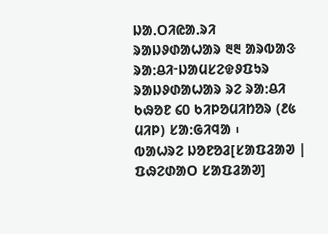ᱡᱟᱹᱛᱤᱭᱟᱹᱨᱤ ᱨᱟᱡᱽᱰᱟᱦᱟᱨ ᱓᱓ ᱟᱨᱵᱟᱝ ᱨᱟᱺᱪᱤᱼᱡᱟᱢᱥᱮᱫᱽᱯᱩᱨ ᱨᱟᱡᱽᱰᱟᱦᱟᱨ ᱨᱮ ᱨᱟᱺᱪᱤ ᱠᱷᱚᱱ ᱔᱐ ᱠᱤᱞᱚᱢᱤᱴᱚᱨ (᱒᱕ ᱢᱤᱞ) ᱥᱟᱺᱜᱤᱧᱟ ᱾
ᱵᱟᱦᱨᱮ ᱡᱚᱱᱚᱲ[ᱥᱟᱯᱲᱟᱣ | ᱯᱷᱮᱰᱟᱛ ᱥᱟᱯᱲᱟᱣ]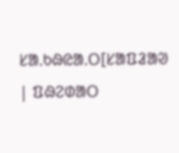ᱥᱟᱹᱠᱷᱭᱟᱹᱛ[ᱥᱟᱯᱲᱟᱣ | ᱯᱷᱮᱰᱟᱛ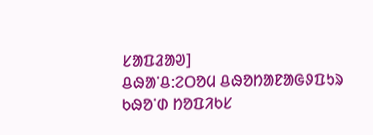ᱥᱟᱯᱲᱟᱣ]
ᱪᱷᱟᱸᱪ:ᱮᱛᱚᱢ ᱪᱷᱚᱴᱟᱱᱟᱜᱽᱯᱩᱨ ᱠᱷᱚᱸᱰ ᱴᱚᱯᱤᱠᱥ